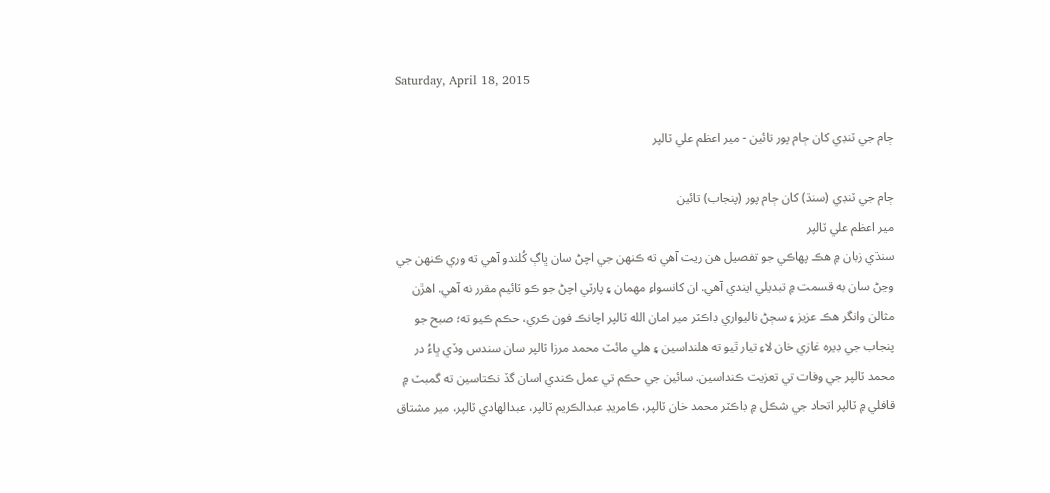Saturday, April 18, 2015

ڄام جي ٽنڊي کان ڄام پور تائين - مير اعظم علي ٽالپر

ڄام جي ٽنڊي (سنڌ) کان ڄام پور (پنجاب) تائين
مير اعظم علي ٽالپر
سنڌي زبان ۾ هڪ پهاڪي جو تفصيل هن ريت آهي ته ڪنهن جي اچڻ سان ڀاڳ کُلندو آهي ته وري ڪنهن جي وڃڻ سان به قسمت ۾ تبديلي ايندي آهي. ان کانسواءِ مهمان ۽ پارٽي اچڻ جو ڪو ٽائيم مقرر نه آهي. اهڙن مثالن وانگر هڪ عزيز ۽ سڄڻ ناليواري ڊاڪٽر مير امان الله ٽالپر اچانڪ فون ڪري، حڪم ڪيو ته؛ صبح جو پنجاب جي ڊيره غازي خان لاءِ تيار ٿيو ته هلنداسين ۽ هلي مائٽ محمد مرزا ٽالپر سان سندس وڏي ڀاءُ در محمد ٽالپر جي وفات تي تعزيت ڪنداسين. سائين جي حڪم تي عمل ڪندي اسان گڏ نڪتاسين ته گمبٽ ۾ قافلي ۾ ٽالپر اتحاد جي شڪل ۾ ڊاڪٽر محمد خان ٽالپر، ڪامريڊ عبدالڪريم ٽالپر، عبدالهادي ٽالپر، مير مشتاق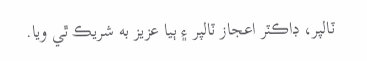ٽالپر، ڊاڪٽر اعجاز ٽالپر ۽ ٻيا عزيز به شريڪ ٿي ويا.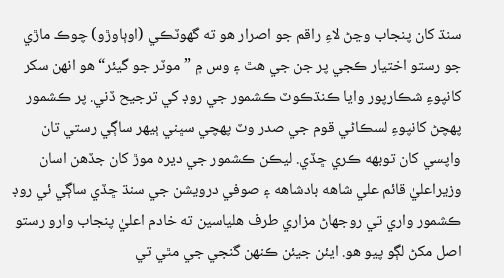سنڌ کان پنجاب وڃڻ لاءِ راقم جو اصرار هو ته گهوٽڪي (اوٻاوڙو) چوڪ ماڙي جو رستو اختيار ڪجي پر جن جي هٿ ۽ وس ۾ ”موٽر جو گيئر“ هو انهن سکر کانپوءِ شڪارپور وايا ڪنڌڪوٽ ڪشمور جي روڊ کي ترجيح ڏني. پر ڪشمور پهچڻ کانپوءِ لسڪاڻي قوم جي صدر وٽ پهچي سڀني ٻيهر ساڳي رستي تان واپسي کان توبهه ڪري ڇڏي. ليڪن ڪشمور جي ديره موڙ کان جڏهن اسان وزيراعليٰ قائم علي شاهه بادشاهه ۽ صوفي درويشن جي سنڌ ڇڏي ساڳي ئي روڊ ڪشمور واري تي روجهاڻ مزاري طرف هلياسين ته خادم اعليٰ پنجاب وارو رستو اصل مکڻ لڳو پيو هو. ايئن جيئن ڪنهن گنجي جي مٿي تي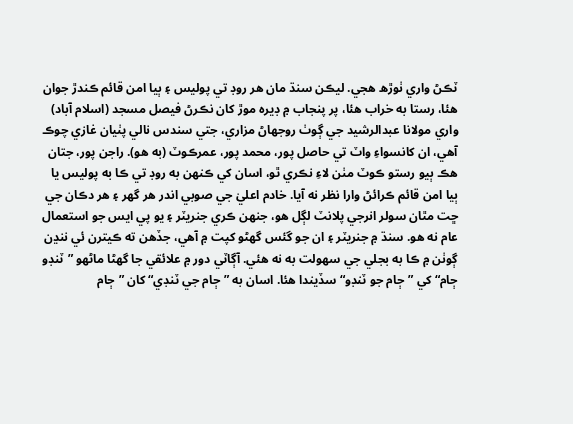ٽڪڻ واري ٺوڙھ هجي. ليڪن سنڌ مان هر روڊ تي پوليس ۽ ٻيا امن قائم ڪندڙ جوان هئا، رستا به خراب هئا، پر پنجاب ۾ ڊيره موڙ کان نڪرڻ فيصل مسجد (اسلام آباد) واري مولانا عبدالرشيد جي ڳوٺ روجهاڻ مزاري، جتي سندس نالي پٺيان غازي چوڪ آهي، ان کانسواءِ واٽ تي حاصل پور، محمد پور، عمرڪوٽ (به هو). راجن پور، جتان هڪ ٻيو رستو ڪوٽ مٺن لاءِ نڪري ٿو، اسان کي ڪنهن به روڊ تي ڪا به پوليس يا ٻيا امن قائم ڪرائڻ وارا نظر نه آيا. خادم اعليٰ جي صوبي اندر هر گهر ۽ هر دڪان جي ڇت مٿان سولر انرجي پلانٽ لڳل هو، جنهن ڪري جنريٽر ۽ يو پي ايس جو استعمال عام نه هو. سنڌ ۾ جنريٽر ۽ ان جو گئس گهڻو کپت ۾ آهي، جڏهن ته ڪيترن ئي ننڍن ڳوٺن ۾ ڪا به بجلي جي سهولت به نه هئي. آڳاٽي دور ۾ علائقي جا گهڻا ماڻهو ”ٽنڊو ڄام“ کي ”ڄام جو ٽنڊو“ سڏيندا هئا. اسان به ”ڄام جي ٽنڊي“ کان ”ڄام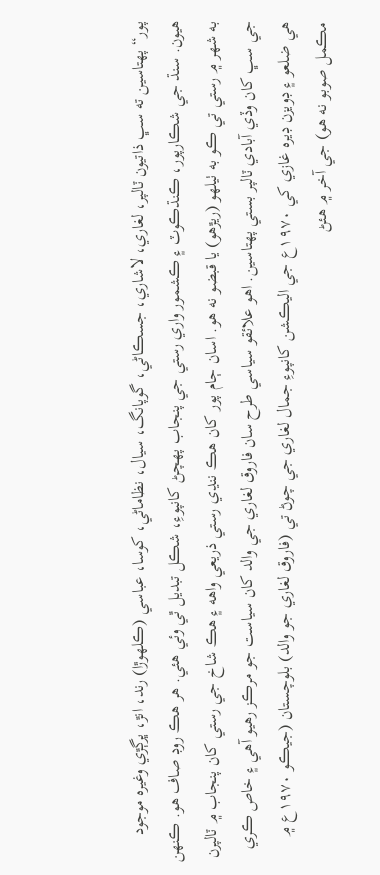پور“ پهتاسين ته سڀ ذاتيون ٽالپر، لغاري، لاشاري، جسڪاڻي، گوپانگ، سيال، نظاماڻي، کوسا، عباسي (ڪلهوڙا) رند، انڙ، ڀرڳڙي وغيره موجود هيون. سنڌ جي شڪارپور، ڪنڌڪوٽ ۽ ڪشمور واري رستي جي پنجاب پهچڻ کانپوءِ، شڪل تبديل ٿي وئي هئي. هر هڪ روڊ صاف هو. ڪنهن به شهر ۾ رستي تي ڪو به ٺيلهو (ريڙهو) يا قبضو نه هو. اسان ڄام پور کان هڪ ننڍي رستي ذريعي واهه ۽ هڪ شاخ جي رستي کان پنجاب ۾ ٽالپرن جي سڀ کان وڏي آبادي ٽالپر بستي پهتاسين. اهو علائقو سياسي طرح سان فاروق لغاري جي والد کان سياست جو مرڪز رهيو آهي ۽ خاص ڪري هي ضلعو ۽ ڊويزن ڊيره غازي کي ۱۹۷۰ع جي اليڪشن کانپوءِ جمال لغاري جي چوڻ تي (فاروق لغاري جو والد) بلوچستان (جيڪو ۱۹۷۰ع ۾ مڪمل صوبو نه هو) جي آخر ۾ ھئڻ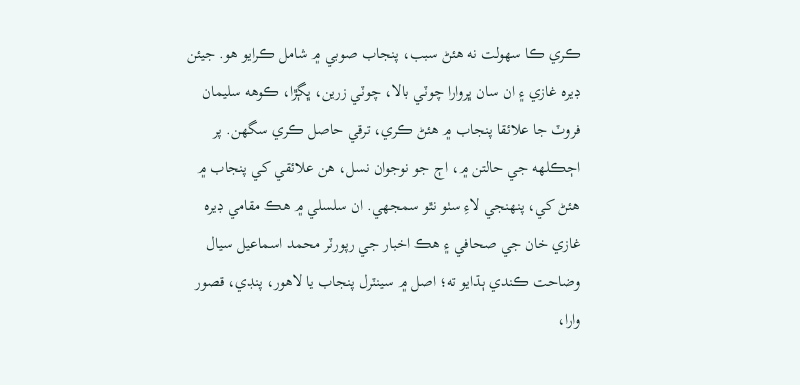ڪري ڪا سهولت نه هئڻ سبب، پنجاب صوبي ۾ شامل ڪرايو هو. جيئن ڊيره غازي ۽ ان سان ڀروارا چوٽي بالا، چوٽي زرين، ڀڳڙا، ڪوهه سليمان فروٽ جا علائقا پنجاب ۾ هئڻ ڪري، ترقي حاصل ڪري سگهن. پر اڄڪلهه جي حالتن ۾، اڄ جو نوجوان نسل، هن علائقي کي پنجاب ۾ هئڻ کي، پنهنجي لاءِ سٺو نٿو سمجهي. ان سلسلي ۾ هڪ مقامي ڊيره غازي خان جي صحافي ۽ هڪ اخبار جي رپورٽر محمد اسماعيل سيال وضاحت ڪندي ٻڌايو ته؛ اصل ۾ سينٽرل پنجاب يا لاهور، پنڊي، قصور وارا،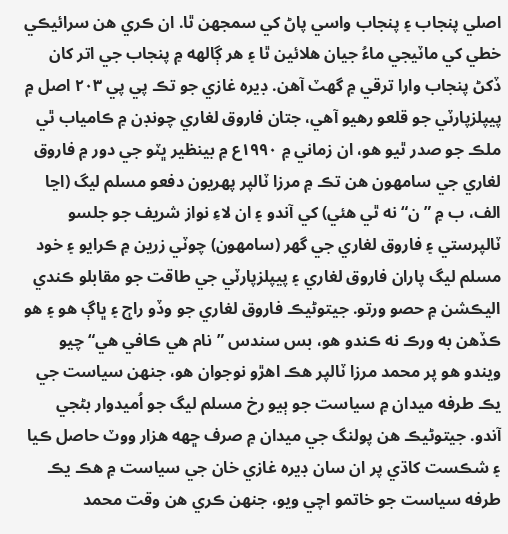اصلي پنجاب ۽ پنجاب واسي پاڻ کي سمجهن ٿا. ان ڪري هن سرائيڪي خطي کي ماٽيجي ماءُ جيان هلائين ٿا ۽ هر ڳالهه ۾ پنجاب جي اتر کان ڏکڻ پنجاب وارا ترقي ۾ گهٽ آهن. ڊيره غازي جو تڪ پي پي ۲۰۳ اصل ۾ پيپلزپارٽي جو قلعو رهيو آهي، جتان فاروق لغاري چونڊن ۾ ڪامياب ٿي ملڪ جو صدر ٿيو هو، ان زماني ۾ ۱۹۹۰ع ۾ بينظير ڀٽو جي دور ۾ فاروق لغاري جي سامهون هن تڪ ۾ مرزا ٽالپر پهريون دفعو مسلم ليگ (اڃا الف، ب ۾ ”ن“ نه ٿي هئي) کي آندو ۽ ان لاءِ نواز شريف جو جلسو ٽالپرستي ۽ فاروق لغاري جي گهر (سامهون) چوٽي زرين ۾ ڪرايو ۽ خود مسلم ليگ پاران فاروق لغاري ۽ پيپلزپارٽي جي طاقت جو مقابلو ڪندي اليڪشن ۾ حصو ورتو. جيتوڻيڪ فاروق لغاري جو وڏو راڄ ۽ ڀاڳ هو ۽ هو ڪڏهن به ورڪ نه ڪندو هو، بس سندس ”نام هي ڪافي هي“ چيو ويندو هو پر محمد مرزا ٽالپر هڪ اهڙو نوجوان هو، جنهن سياست جي يڪ طرفه ميدان ۾ سياست جو ٻيو رخ مسلم ليگ جو اُميدوار بڻجي آندو. جيتوڻيڪ هن پولنگ جي ميدان ۾ صرف ڇهه هزار ووٽ حاصل ڪيا ۽ شڪست کاڌي پر ان سان ڊيره غازي خان جي سياست ۾ هڪ يڪ طرفه سياست جو خاتمو اچي ويو، جنهن ڪري هن وقت محمد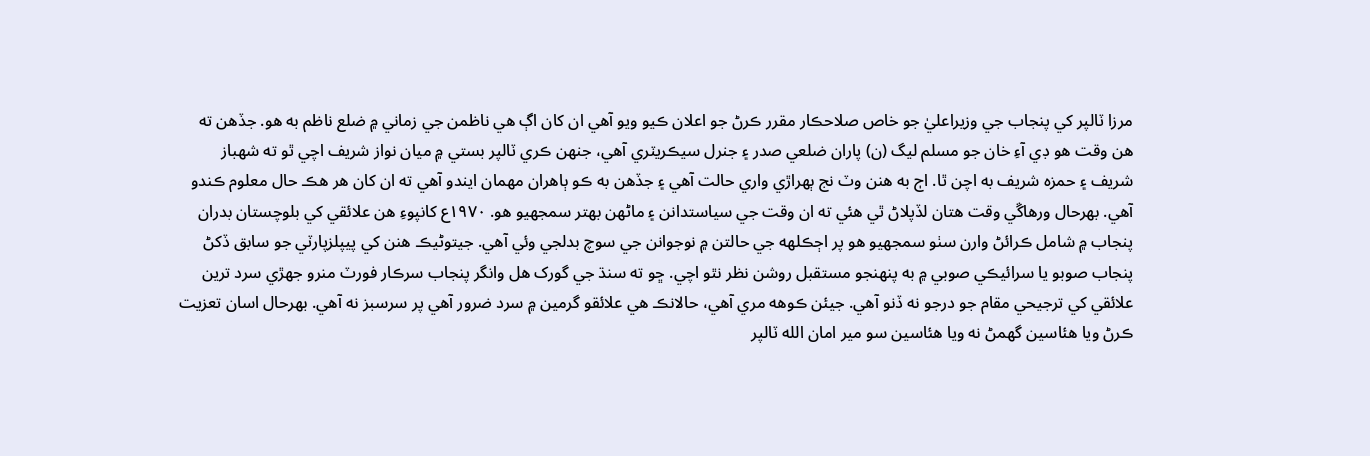مرزا ٽالپر کي پنجاب جي وزيراعليٰ جو خاص صلاحڪار مقرر ڪرڻ جو اعلان ڪيو ويو آهي ان کان اڳ هي ناظمن جي زماني ۾ ضلع ناظم به هو. جڏهن ته هن وقت هو ڊي آءِ خان جو مسلم ليگ (ن) پاران ضلعي صدر ۽ جنرل سيڪريٽري آهي، جنهن ڪري ٽالپر بستي ۾ ميان نواز شريف اچي ٿو ته شهباز شريف ۽ حمزه شريف به اچن ٿا. اڄ به هنن وٽ نج ٻهراڙي واري حالت آهي ۽ جڏهن به ڪو ٻاهران مهمان ايندو آهي ته ان کان هر هڪ حال معلوم ڪندو آهي. بهرحال ورهاڱي وقت هتان لڏپلاڻ ٿي هئي ته ان وقت جي سياستدانن ۽ ماڻهن بهتر سمجهيو هو. ۱۹۷۰ع کانپوءِ هن علائقي کي بلوچستان بدران پنجاب ۾ شامل ڪرائڻ وارن سٺو سمجهيو هو پر اڄڪلهه جي حالتن ۾ نوجوانن جي سوچ بدلجي وئي آهي. جيتوڻيڪ هنن کي پيپلزپارٽي جو سابق ڏکڻ پنجاب صوبو يا سرائيڪي صوبي ۾ به پنهنجو مستقبل روشن نظر نٿو اچي. ڇو ته سنڌ جي گورک هل وانگر پنجاب سرڪار فورٽ منرو جهڙي سرد ترين علائقي کي ترجيحي مقام جو درجو نه ڏنو آهي. جيئن ڪوهه مري آهي، حالانڪ هي علائقو گرمين ۾ سرد ضرور آهي پر سرسبز نه آهي. بهرحال اسان تعزيت ڪرڻ ويا هئاسين گهمڻ نه ويا هئاسين سو مير امان الله ٽالپر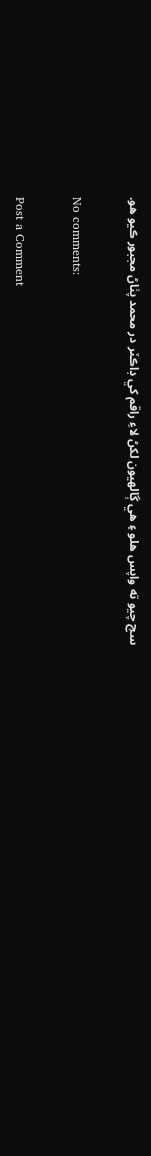سچ چيو ته واپس هلو ۽ هي ڳالهيون لکڻ لاءِ راقم کي ڊاڪٽر در محمد پٺاڻ مجبور ڪيو هو.

No comments:

Post a Comment